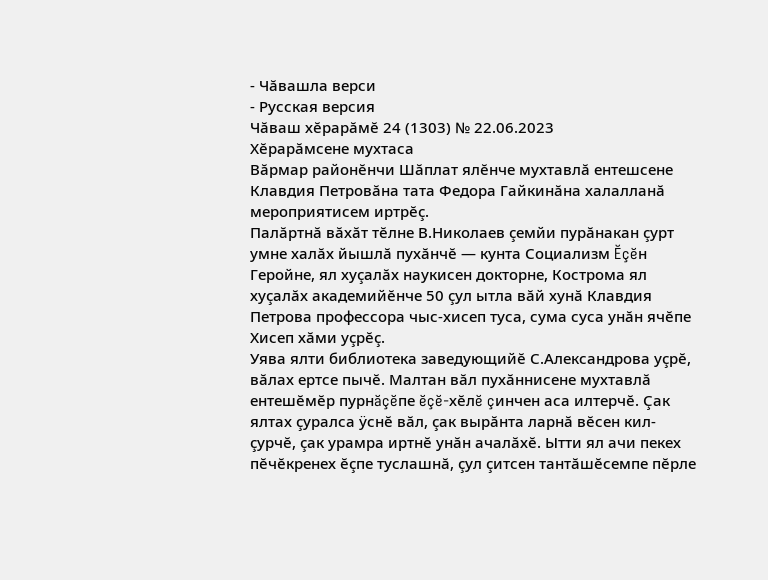- Чăвашла верси
- Русская версия
Чăваш хĕрарăмĕ 24 (1303) № 22.06.2023
Хĕрарăмсене мухтаса
Вăрмар районĕнчи Шăплат ялĕнче мухтавлă ентешсене Клавдия Петровăна тата Федора Гайкинăна халалланă мероприятисем иртрĕç.
Палăртнă вăхăт тĕлне В.Николаев çемйи пурăнакан çурт умне халăх йышлă пухăнчĕ — кунта Социализм Ĕçĕн Геройне, ял хуçалăх наукисен докторне, Кострома ял хуçалăх академийĕнче 50 çул ытла вăй хунă Клавдия Петрова профессора чыс-хисеп туса, сума суса унăн ячĕпе Хисеп хăми уçрĕç.
Уява ялти библиотека заведующийĕ С.Александрова уçрĕ, вăлах ертсе пычĕ. Малтан вăл пухăннисене мухтавлă ентешĕмĕр пурнăçĕпе ĕçĕ-хĕлĕ çинчен аса илтерчĕ. Çак ялтах çуралса ÿснĕ вăл, çак вырăнта ларнă вĕсен кил-çурчĕ, çак урамра иртнĕ унăн ачалăхĕ. Ытти ял ачи пекех пĕчĕкренех ĕçпе туслашнă, çул çитсен тантăшĕсемпе пĕрле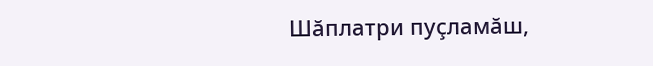Шăплатри пуçламăш,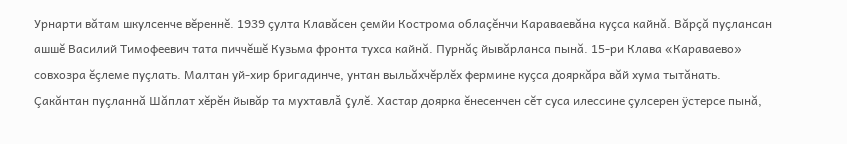Урнарти вăтам шкулсенче вĕреннĕ. 1939 çулта Клавăсен çемйи Кострома облаçĕнчи Караваевăна куçса кайнă. Вăрçă пуçлансан ашшĕ Василий Тимофеевич тата пиччĕшĕ Кузьма фронта тухса кайнă. Пурнăç йывăрланса пынă. 15-ри Клава «Караваево» совхозра ĕçлеме пуçлать. Малтан уй-хир бригадинче, унтан выльăхчĕрлĕх фермине куçса дояркăра вăй хума тытăнать.
Çакăнтан пуçланнă Шăплат хĕрĕн йывăр та мухтавлă çулĕ. Хастар доярка ĕнесенчен сĕт суса илессине çулсерен ÿстерсе пынă,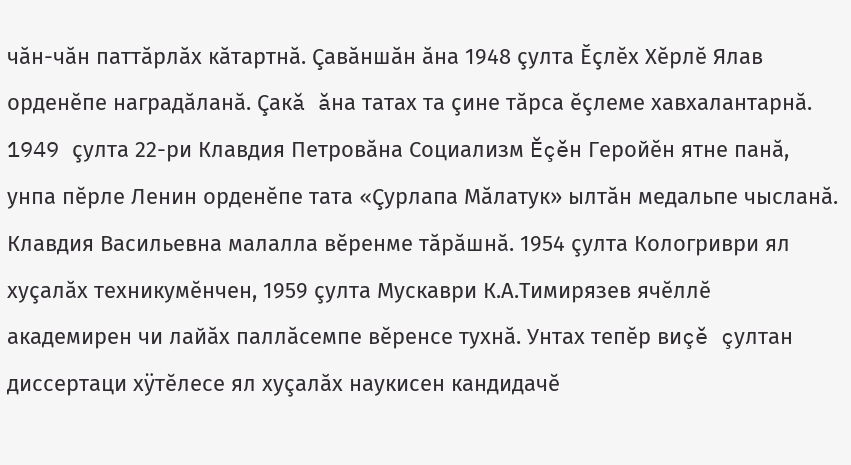чăн-чăн паттăрлăх кăтартнă. Çавăншăн ăна 1948 çулта Ĕçлĕх Хĕрлĕ Ялав орденĕпе наградăланă. Çакă ăна татах та çине тăрса ĕçлеме хавхалантарнă. 1949 çулта 22-ри Клавдия Петровăна Социализм Ĕçĕн Геройĕн ятне панă, унпа пĕрле Ленин орденĕпе тата «Çурлапа Мăлатук» ылтăн медальпе чысланă. Клавдия Васильевна малалла вĕренме тăрăшнă. 1954 çулта Кологриври ял хуçалăх техникумĕнчен, 1959 çулта Мускаври К.А.Тимирязев ячĕллĕ академирен чи лайăх паллăсемпе вĕренсе тухнă. Унтах тепĕр виçĕ çултан диссертаци хÿтĕлесе ял хуçалăх наукисен кандидачĕ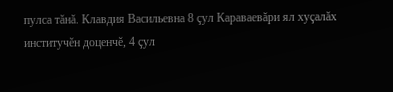пулса тăнă. Клавдия Васильевна 8 çул Караваевăри ял хуçалăх институчĕн доценчĕ, 4 çул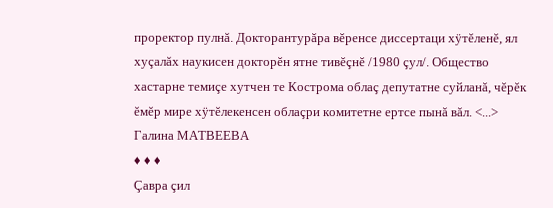проректор пулнă. Докторантурăра вĕренсе диссертаци хÿтĕленĕ, ял хуçалăх наукисен докторĕн ятне тивĕçнĕ /1980 çул/. Общество хастарне темиçе хутчен те Кострома облаç депутатне суйланă, чĕрĕк ĕмĕр мире хÿтĕлекенсен облаçри комитетне ертсе пынă вăл. <...>
Галина МАТВЕЕВА
♦ ♦ ♦
Çавра çил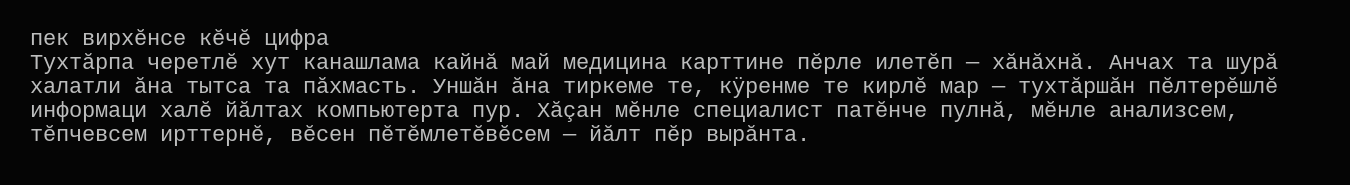пек вирхĕнсе кĕчĕ цифра
Тухтăрпа черетлĕ хут канашлама кайнă май медицина карттине пĕрле илетĕп — хăнăхнă. Анчах та шурă халатли ăна тытса та пăхмасть. Уншăн ăна тиркеме те, кÿренме те кирлĕ мар — тухтăршăн пĕлтерĕшлĕ информаци халĕ йăлтах компьютерта пур. Хăçан мĕнле специалист патĕнче пулнă, мĕнле анализсем, тĕпчевсем ирттернĕ, вĕсен пĕтĕмлетĕвĕсем — йăлт пĕр вырăнта.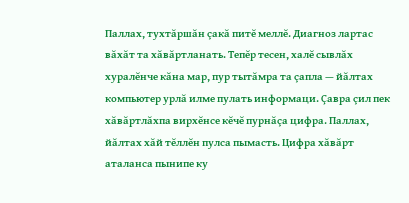Паллах, тухтăршăн çакă питĕ меллĕ. Диагноз лартас вăхăт та хăвăртланать. Тепĕр тесен, халĕ сывлăх хуралĕнче кăна мар, пур тытăмра та çапла — йăлтах компьютер урлă илме пулать информаци. Çавра çил пек хăвăртлăхпа вирхĕнсе кĕчĕ пурнăçа цифра. Паллах, йăлтах хăй тĕллĕн пулса пымасть. Цифра хăвăрт аталанса пынипе ку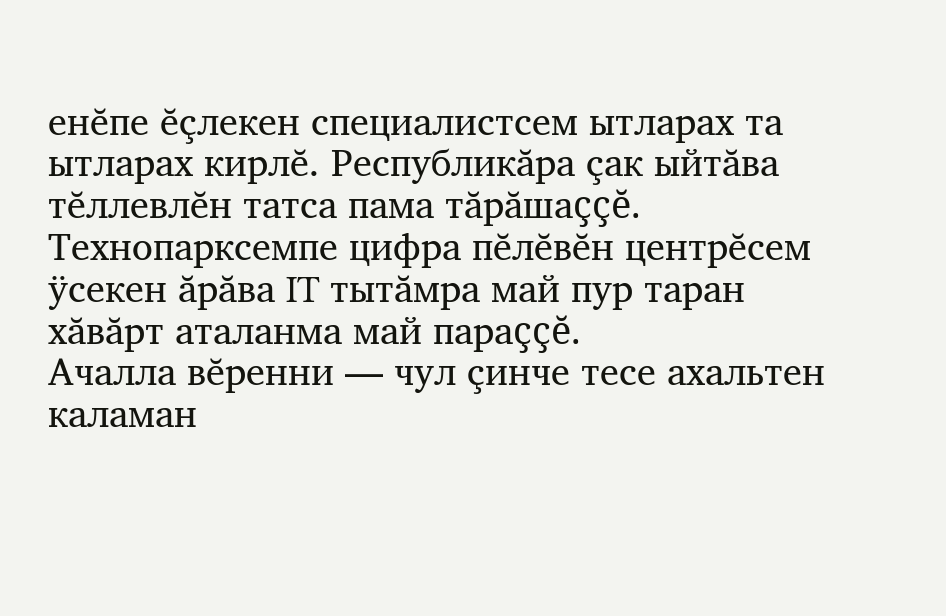енĕпе ĕçлекен специалистсем ытларах та ытларах кирлĕ. Республикăра çак ыйтăва тĕллевлĕн татса пама тăрăшаççĕ. Технопарксемпе цифра пĕлĕвĕн центрĕсем ÿсекен ăрăва IT тытăмра май пур таран хăвăрт аталанма май параççĕ.
Ачалла вĕренни — чул çинче тесе ахальтен каламан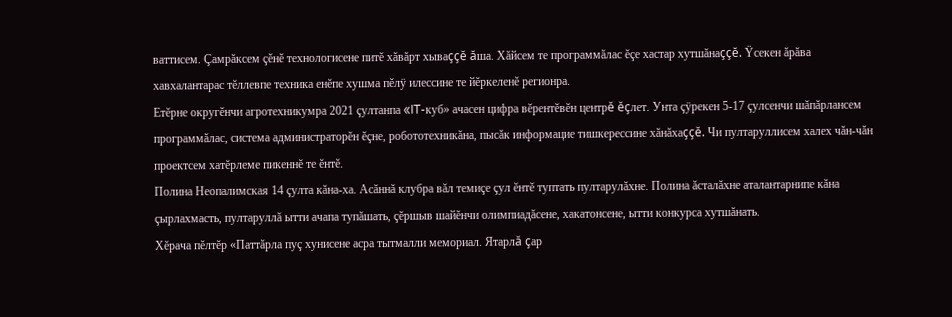ваттисем. Çамрăксем çĕнĕ технологисене питĕ хăвăрт хываççĕ ăша. Хăйсем те программăлас ĕçе хастар хутшăнаççĕ. Ÿсекен ăрăва хавхалантарас тĕллевпе техника енĕпе хушма пĕлÿ илессине те йĕркеленĕ регионра.
Етĕрне округĕнчи агротехникумра 2021 çултанпа «IT-куб» ачасен цифра вĕрентĕвĕн центрĕ ĕçлет. Унта çÿрекен 5-17 çулсенчи шăпăрлансем программăлас, система администраторĕн ĕçне, робототехникăна, пысăк информацие тишкерессине хăнăхаççĕ. Чи пултаруллисем халех чăн-чăн проектсем хатĕрлеме пикеннĕ те ĕнтĕ.
Полина Неопалимская 14 çулта кăна-ха. Асăннă клубра вăл темиçе çул ĕнтĕ туптать пултарулăхне. Полина ăсталăхне аталантарнипе кăна çырлахмасть, пултаруллă ытти ачапа тупăшать, çĕршыв шайĕнчи олимпиадăсене, хакатонсене, ытти конкурса хутшăнать.
Хĕрача пĕлтĕр «Паттăрла пуç хунисене асра тытмалли мемориал. Ятарлă çар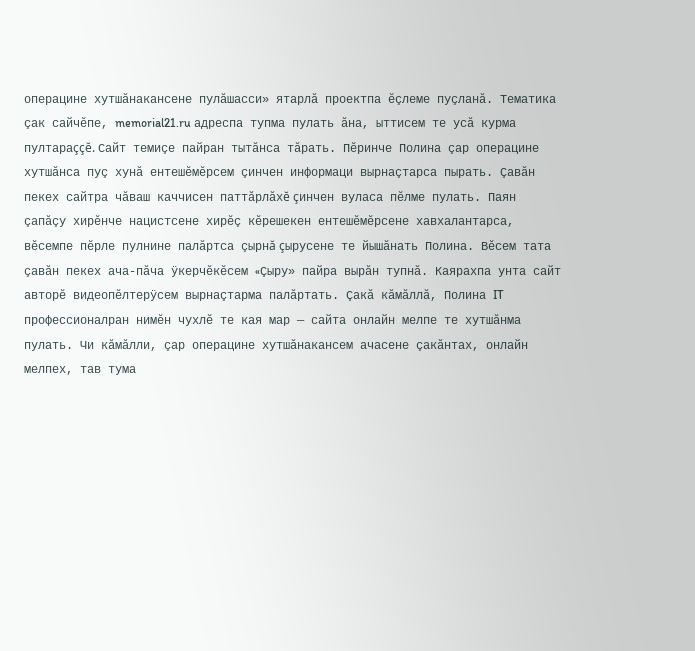операцине хутшăнакансене пулăшасси» ятарлă проектпа ĕçлеме пуçланă. Тематика çак сайчĕпе, memorial21.ru адреспа тупма пулать ăна, ыттисем те усă курма пултараççĕ. Сайт темиçе пайран тытăнса тăрать. Пĕринче Полина çар операцине хутшăнса пуç хунă ентешĕмĕрсем çинчен информаци вырнаçтарса пырать. Çавăн пекех сайтра чăваш каччисен паттăрлăхĕ çинчен вуласа пĕлме пулать. Паян çапăçу хирĕнче нацистсене хирĕç кĕрешекен ентешĕмĕрсене хавхалантарса, вĕсемпе пĕрле пулнине палăртса çырнă çырусене те йышăнать Полина. Вĕсем тата çавăн пекех ача-пăча ÿкерчĕкĕсем «Çыру» пайра вырăн тупнă. Каярахпа унта сайт авторĕ видеопĕлтерÿсем вырнаçтарма палăртать. Çакă кăмăллă, Полина IT профессионалран нимĕн чухлĕ те кая мар — сайта онлайн мелпе те хутшăнма пулать. Чи кăмăлли, çар операцине хутшăнакансем ачасене çакăнтах, онлайн мелпех, тав тума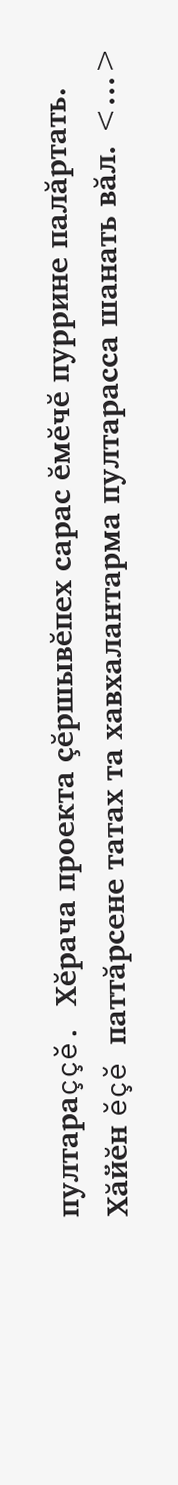пултараççĕ. Хĕрача проекта çĕршывĕпех сарас ĕмĕчĕ пуррине палăртать. Хăйĕн ĕçĕ паттăрсене татах та хавхалантарма пултарасса шанать вăл. <...>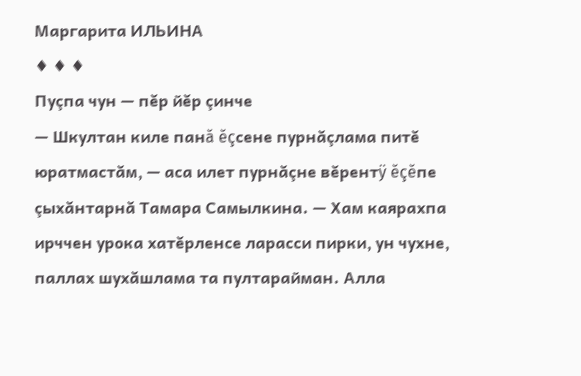Маргарита ИЛЬИНА
♦ ♦ ♦
Пуçпа чун — пĕр йĕр çинче
— Шкултан киле панă ĕçсене пурнăçлама питĕ юратмастăм, — аса илет пурнăçне вĕрентÿ ĕçĕпе çыхăнтарнă Тамара Самылкина. — Хам каярахпа ирччен урока хатĕрленсе ларасси пирки, ун чухне, паллах шухăшлама та пултарайман. Алла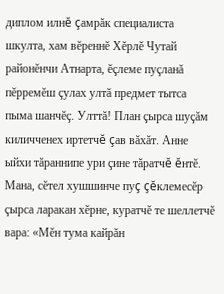диплом илнĕ çамрăк специалиста шкулта, хам вĕреннĕ Хĕрлĕ Чутай районĕнчи Атнарта, ĕçлеме пуçланă пĕрремĕш çулах ултă предмет тытса пыма шанчĕç. Улттă! План çырса шуçăм киличченех иртетчĕ çав вăхăт. Анне ыйхи тăраннипе ури çине тăратчĕ ĕнтĕ. Мана, сĕтел хушшинче пуç çĕклемесĕр çырса ларакан хĕрне, куратчĕ те шеллетчĕ вара: «Мĕн тума кайрăн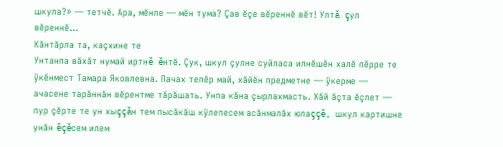шкула?» — тетчĕ. Ара, мĕнле — мĕн тума? Çав ĕçе вĕреннĕ вĕт! Ултă çул вĕреннĕ…
Кăнтăрла та, каçхине те
Унтанпа вăхăт нумай иртнĕ ĕнтĕ. Çук, шкул çулне суйласа илнĕшĕн халĕ пĕрре те ÿкĕнмест Тамара Яковлевна. Пачах тепĕр май, хăйĕн предметне — ÿкерме — ачасене тарăннăн вĕрентме тăрăшать. Унпа кăна çырлахмасть. Хăй ăçта ĕçлет — пур çĕрте те ун хыççăн тем пысăкăш кÿлепесем асăнмалăх юлаççĕ, шкул картишне унăн ĕçĕсем илем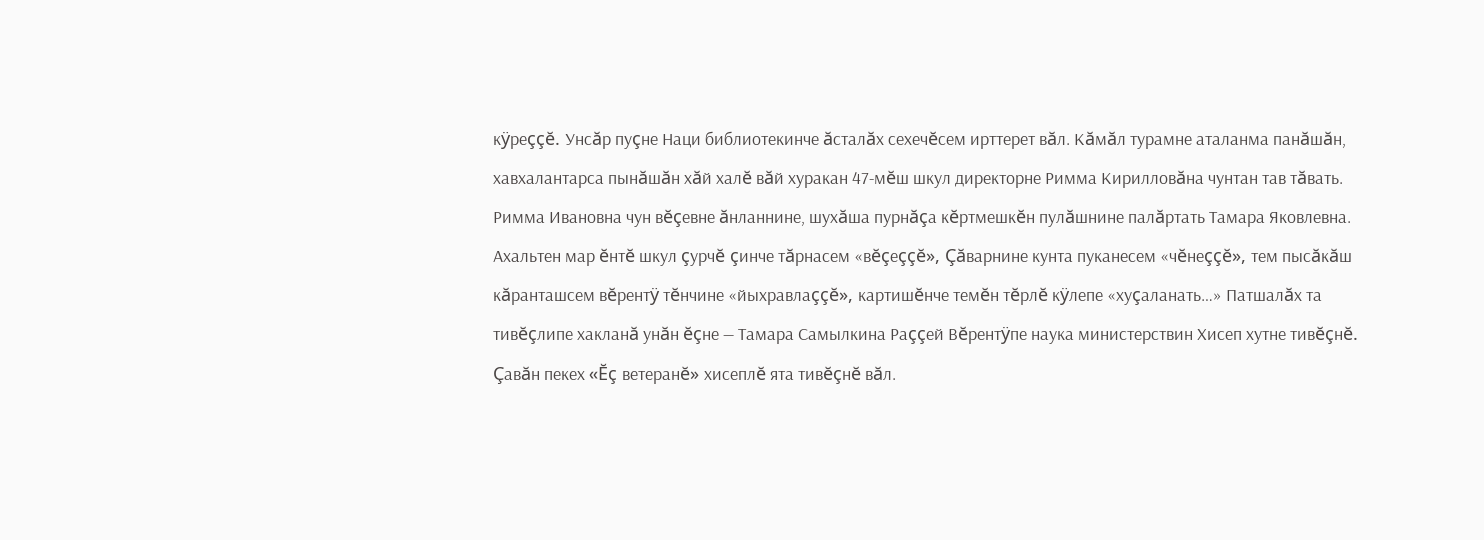кÿреççĕ. Унсăр пуçне Наци библиотекинче ăсталăх сехечĕсем ирттерет вăл. Кăмăл турамне аталанма панăшăн, хавхалантарса пынăшăн хăй халĕ вăй хуракан 47-мĕш шкул директорне Римма Кирилловăна чунтан тав тăвать. Римма Ивановна чун вĕçевне ăнланнине, шухăша пурнăçа кĕртмешкĕн пулăшнине палăртать Тамара Яковлевна. Ахальтен мар ĕнтĕ шкул çурчĕ çинче тăрнасем «вĕçеççĕ», Çăварнине кунта пуканесем «чĕнеççĕ», тем пысăкăш кăранташсем вĕрентÿ тĕнчине «йыхравлаççĕ», картишĕнче темĕн тĕрлĕ кÿлепе «хуçаланать…» Патшалăх та тивĕçлипе хакланă унăн ĕçне — Тамара Самылкина Раççей Вĕрентÿпе наука министерствин Хисеп хутне тивĕçнĕ. Çавăн пекех «Ĕç ветеранĕ» хисеплĕ ята тивĕçнĕ вăл.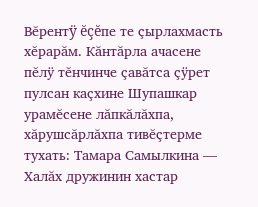Вĕрентÿ ĕçĕпе те çырлахмасть хĕрарăм. Кăнтăрла ачасене пĕлÿ тĕнчинче çавăтса çÿрет пулсан каçхине Шупашкар урамĕсене лăпкăлăхпа, хăрушсăрлăхпа тивĕçтерме тухать: Тамара Самылкина — Халăх дружинин хастар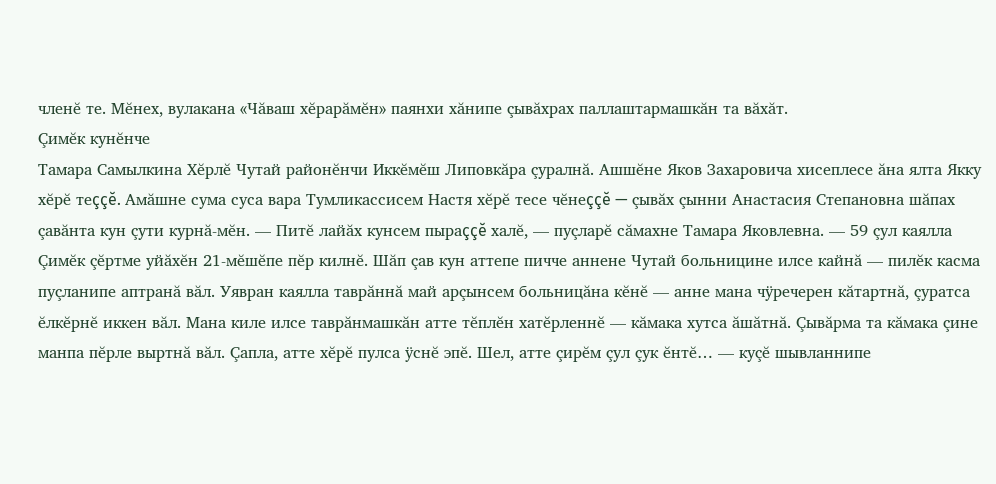членĕ те. Мĕнех, вулакана «Чăваш хĕрарăмĕн» паянхи хăнипе çывăхрах паллаштармашкăн та вăхăт.
Çимĕк кунĕнче
Тамара Самылкина Хĕрлĕ Чутай районĕнчи Иккĕмĕш Липовкăра çуралнă. Ашшĕне Яков Захаровича хисеплесе ăна ялта Якку хĕрĕ теççĕ. Амăшне сума суса вара Тумликассисем Настя хĕрĕ тесе чĕнеççĕ — çывăх çынни Анастасия Степановна шăпах çавăнта кун çути курнă-мĕн. — Питĕ лайăх кунсем пыраççĕ халĕ, — пуçларĕ сăмахне Тамара Яковлевна. — 59 çул каялла Çимĕк çĕртме уйăхĕн 21-мĕшĕпе пĕр килнĕ. Шăп çав кун аттепе пичче аннене Чутай больницине илсе кайнă — пилĕк касма пуçланипе аптранă вăл. Уявран каялла таврăннă май арçынсем больницăна кĕнĕ — анне мана чÿречерен кăтартнă, çуратса ĕлкĕрнĕ иккен вăл. Мана киле илсе таврăнмашкăн атте тĕплĕн хатĕрленнĕ — кăмака хутса ăшăтнă. Çывăрма та кăмака çине манпа пĕрле выртнă вăл. Çапла, атте хĕрĕ пулса ÿснĕ эпĕ. Шел, атте çирĕм çул çук ĕнтĕ… — куçĕ шывланнипе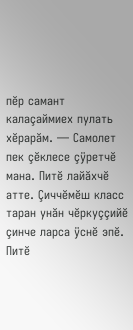пĕр самант калаçаймиех пулать хĕрарăм. — Самолет пек çĕклесе çÿретчĕ мана. Питĕ лайăхчĕ атте. Çиччĕмĕш класс таран унăн чĕркуççийĕ çинче ларса ÿснĕ эпĕ. Питĕ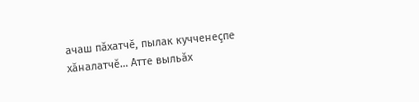ачаш пăхатчĕ, пылак кучченеçпе хăналатчĕ… Атте выльăх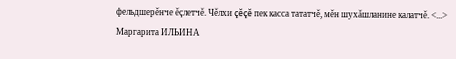фельдшерĕнче ĕçлетчĕ. Чĕлхи çĕçĕ пек касса тататчĕ, мĕн шухăшланине калатчĕ. <...>
Маргарита ИЛЬИНА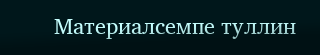Материалсемпе туллин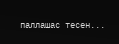паллашас тесен...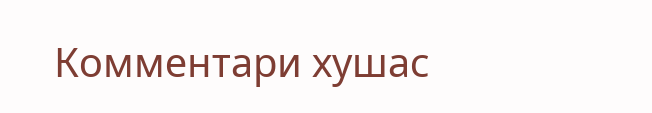Комментари хушас